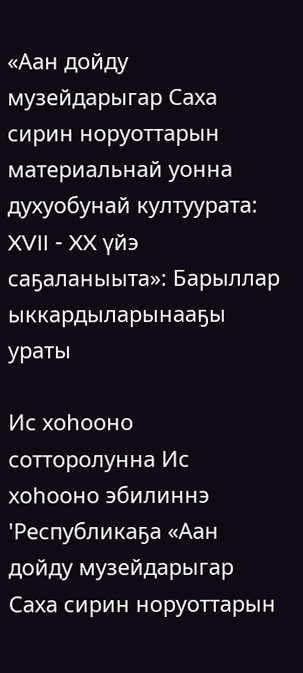«Аан дойду музейдарыгар Саха сирин норуоттарын материальнай уонна духуобунай култуурата: XVII - XX үйэ саҕаланыыта»: Барыллар ыккардыларынааҕы ураты

Ис хоһооно сотторолунна Ис хоһооно эбилиннэ
'Республикаҕа «Аан дойду музейдарыгар Саха сирин норуоттарын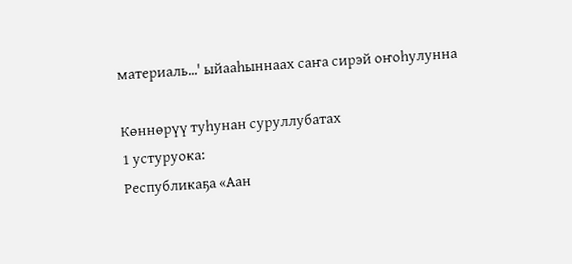материаль...' ыйааһыннаах саҥа сирэй оҥоһулунна

Көннөрүү туһунан суруллубатах
1 устуруока:
Республикаҕа «Аан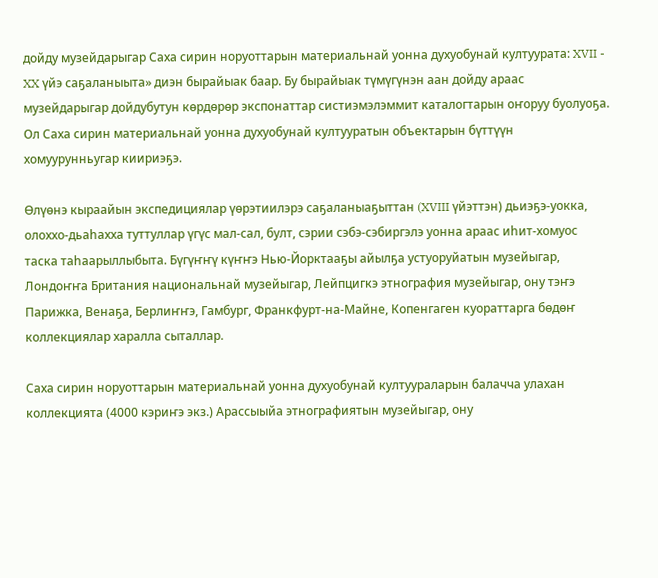дойду музейдарыгар Саха сирин норуоттарын материальнай уонна духуобунай култуурата: XVII - XX үйэ саҕаланыыта» диэн бырайыак баар. Бу бырайыак түмүгүнэн аан дойду араас музейдарыгар дойдубутун көрдөрөр экспонаттар систиэмэлэммит каталогтарын оҥоруу буолуоҕа. Ол Саха сирин материальнай уонна духуобунай култууратын объектарын бүттүүн хомуурунньугар киириэҕэ.

Өлүөнэ кыраайын экспедициялар үөрэтиилэрэ саҕаланыаҕыттан (XVIII үйэттэн) дьиэҕэ-уокка, олоххо-дьаһахха туттуллар үгүс мал-сал, булт, сэрии сэбэ-сэбиргэлэ уонна араас иһит-хомуос таска таһаарыллыбыта. Бүгүҥҥү күҥҥэ Нью-Йорктааҕы айылҕа устуоруйатын музейыгар, Лондоҥҥа Британия национальнай музейыгар, Лейпцигкэ этнография музейыгар, ону тэҥэ Парижка, Венаҕа, Берлиҥҥэ, Гамбург, Франкфурт-на-Майне, Копенгаген куораттарга бөдөҥ коллекциялар харалла сыталлар.

Саха сирин норуоттарын материальнай уонна духуобунай култуураларын балачча улахан коллекцията (4000 кэриҥэ экз.) Арассыыйа этнографиятын музейыгар, ону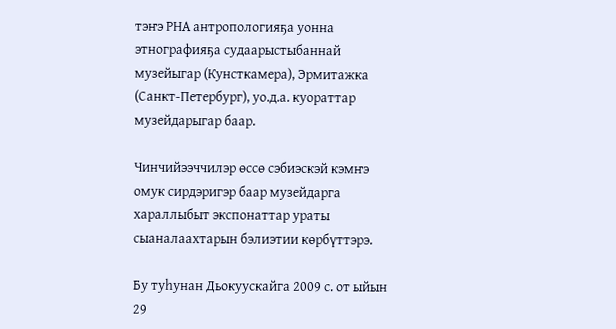тэҥэ РНА антропологияҕа уонна этнографияҕа судаарыстыбаннай музейыгар (Кунсткамера), Эрмитажка (Санкт-Петербург), уо.д.а. куораттар музейдарыгар баар.

Чинчийээччилэр өссө сэбиэскэй кэмҥэ омук сирдэригэр баар музейдарга хараллыбыт экспонаттар ураты сыаналаахтарын бэлиэтии көрбүттэрэ.

Бу туһунан Дьокуускайга 2009 с. от ыйын 29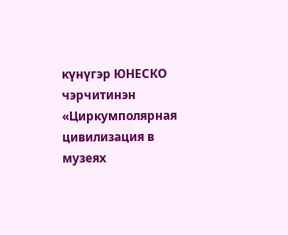күнүгэр ЮНЕСКО чэрчитинэн «Циркумполярная цивилизация в музеях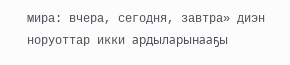мира: вчера, сегодня, завтра» диэн норуоттар икки ардыларынааҕы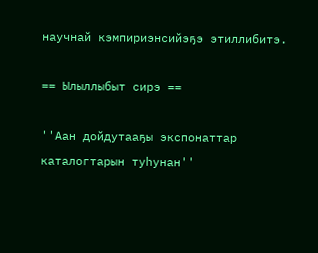научнай кэмпириэнсийэҕэ этиллибитэ.

== Ылыллыбыт сирэ ==

''Аан дойдутааҕы экспонаттар каталогтарын туһунан''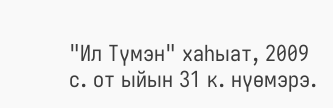"Ил Түмэн" хаһыат, 2009 с. от ыйын 31 к. нүөмэрэ.